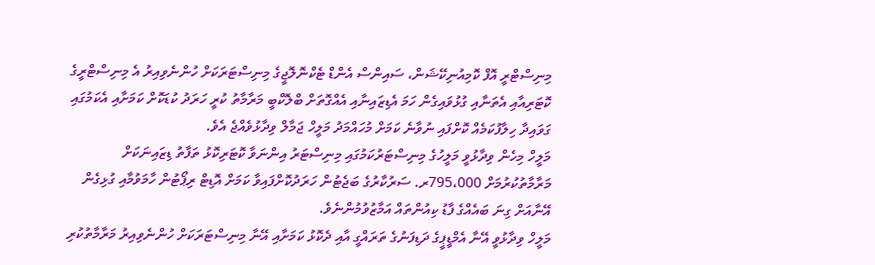މިނިސްޓްރީ އޮފް ކޮމިއުނިކޭޝަން، ސައިންސް އެންޑް ޓެކްނޮލޮޖީގެ މިނިސްޓަރަކަށް ހުންނެވިއިރު އެ މިނިސްޓްރީގެ ކޮޓަރިއާއި އެތަނާއި ގުޅުވައިގެން ހަމަ އެޑިޒައިނާއި އެއްގޮތަށް ބްލޮކްބީ މަރާމާތު ކުރީ ހަރަދު ކުޑަކޮށް ކަމަށާއި އެކަމުގައި ގަވައިދާ ހިލާފުކަމެއް ކޮށްފައި ނުވާނެ ކަމަށް މުހައްމަދު މަލީހް ޖަމާލް ވިދާޅުވެއްޖެ އެވެ.
މަލީހް މިހެން ވިދާޅުވީ މަލީހުގެ މިނިސްޓަރުކަމުގައި މިނިސްޓަރު އިންނަވާ ކޮޓަރިކޮޅު ތަފާތު ޑިޒައިނަކަށް މަރާމާތުކުރުމަށް 795،000ރ. ސަރުކާރުގެ ބަޖެޓުން ހަރަދުކޮށްފައިވާ ކަމަށް އޮޑިޓް ރިޕޯޓުން ހާމަވުމާއި ގުޅިގެން އޭނާއަށް ގިނަ ބައެއްގެ ފާޑު ކިއުންތައް އަމާޒުވުމުންނެވެ.
މަލީހް ވިދާޅުވީ އޭނާ އެމްޑީޕީގެ ދަޑިފަނުގެ ތަރައްގީ އާއި ދެކޮޅު ކަމަށާއި އޭނާ މިނިސްޓަރަކަށް ހުންނެވިއިރު މަރާމާތުކުރި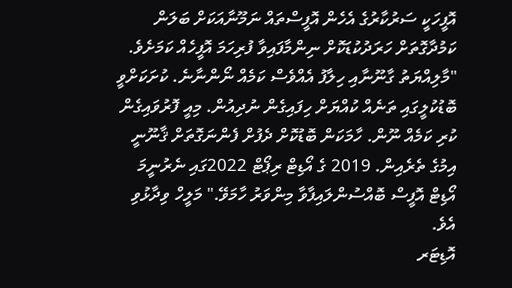އޮފީހަކީ ސަރުކާރުގެ އެހެން އޮފީސްތައް ނަމޫނާއަކަށް ބަލަން ކަމުދާގޮތަށް ހަރަދުކުޑަކޮށް ނިންމާފައިވާ ފުރިހަމަ އޮފީހެއް ކަމަށެވެ.
"މާލިއްޔަތު ގާނޫނާއި ހިލާފު އެއްވެސް ކަމެއް ނޯންނާނެ. ކުށަކަށްވީ ބޮޑުކުލީގައި ތަނެއް ކުއްޔަށް ހިފައިގެން ނުދިއުން. މިއީ ފޮރުވައިގެން ކުރި ކަމެއް ނޫން. ހާމަކަން ބޮޑުކޮށް ދެފުށް ފެންނަގޮތަށް ޤާނޫނީ އިމުގެ ތެރެއިން. 2019 ގެ އޯޑިޓް ރިޕޯޓް 2022ގައި ނެރުނީމަ އޯޑިޓް އޮފީސް ބޮއްސުންލައިފާވާ މިންވަރު ހާމަވޭ." މަލީހް ވިދާޅުވި އެވެ.
އޮޑިޓަރ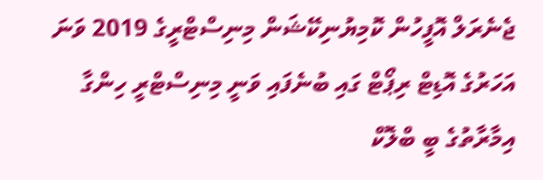ޖެނެރަލް އޮފީހުން ކޮމިޔުނިކޭޝަން މިނިސްޓްރީގެ 2019 ވަނަ އަހަރުގެ އޮޑިޓް ރިޕޯޓް ގައި ބުނެފައި ވަނީ މިނިސްޓްރީ ހިންގާ އިމާރާތުގެ ބީ ބްލޮކް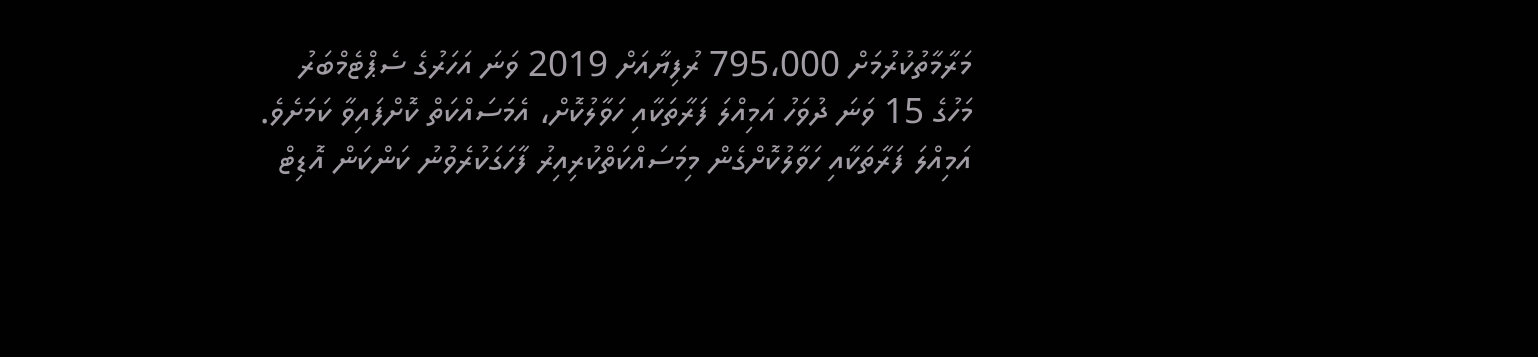މަރާމާތުކުރުމަށް 795،000 ރުފިޔާއަށް 2019 ވަނަ އަހަރުގެ ސެޕްޓެމްބަރު މަހުގެ 15 ވަނަ ދުވަހު އަމިއްލަ ފަރާތަކާއި ހަވާލުކޮށް، އެމަސައްކަތް ކޮށްފައިވާ ކަމަށެވެ.
އަމިއްލަ ފަރާތަކާއި ހަވާލުކޮށްގެން މިމަސައްކަތްކުރިއިރު ފާހަގަކުރެވުނު ކަންކަން އޮޑިޓް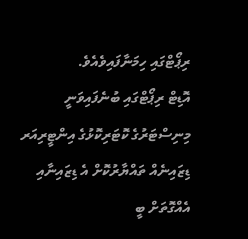ރިޕޯޓްގައި ހިމަނާފައިވެއެވެ.
އޮޑިޓް ރިޕޯޓްގައި ބުނެފައިވަނީ މިނިސްޓަރުގެ ކޮޓަރިކޮޅުގެ އިންޓީރިއަރ ޑިޒައިނެއް ތައްޔާރުކޮށް އެ ޑިޒައިނާއި އެއްގޮތަށް ބީ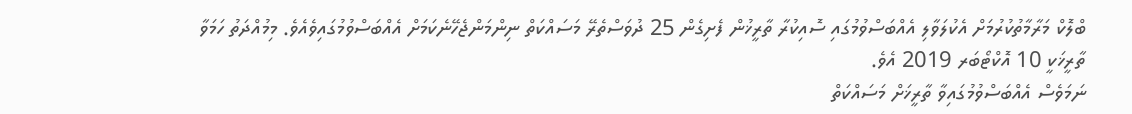ބްލޮކް މަރާމާތުކުރުމަށް އެކުލަވާލި އެއްބަސްވުމުގައި ސޮއިކުރާ ތާރީޚުން ފެށިގެން 25 ދުވަސްތެރޭ މަސައްކަތް ނިންމަންޖެހޭނެކަމަށް އެއްބަސްވުމުގައިވެއެވެ. މިމުއްދަތު ހަމަވާ ތާރީޚަކީ 10 އޮކްޓޯބަރ 2019 އެވެ.
ނަމަވެސް އެއްބަސްވުމުގައިވާ ތާރީޚަށް މަސައްކަތް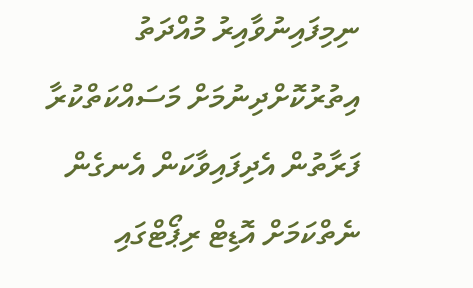ނިމިފައިނުވާއިރު މުއްދަތު އިތުރުކޮށްދިނުމަށް މަސައްކަތްކުރާ ފަރާތުން އެދިފައިވާކަން އެނގެން ނެތްކަމަށް އޮޑިޓް ރިޕޯޓްގައި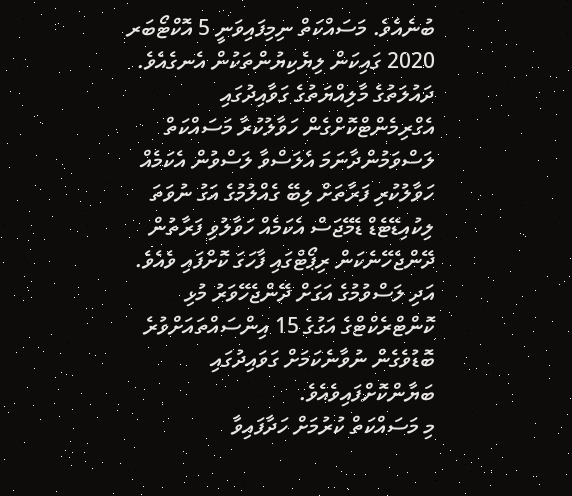ބުނެއެވެ. މަސައްކަތް ނިމިފައިވަނީ 5 އޮކްޓޯބަރ 2020 ގައިކަން ލިޔެކިޔުންތަކުން އެނގެއެވެ.
ދައުލަތުގެ މާލިއްޔަތުގެ ގަވާއިދުގައި އެގްރިމެންޓްކޮށްގެން ހަވާލުކުރާ މަސައްކަތް ލަސްވަމުންދާނަމަ އެލަސްވާ ލަސްވުން އެކަމެއް ހަވާލުކުރި ފަރާތަށް ލިބޭ ގެއްލުމުގެ އަގު ނުވަތަ ލިކުއިޑޭޓެޑް ޑެމޭޖަސް އެކަމެއް ހަވާލުވި ފަރާތުން ދޭންޖެހޭނެކަން ރިޕޯޓްގައި ފާހަގަ ކޮށްފައި ވެއެވެ. އަދި ލަސްވުމުގެ އަގަށް ދޭންޖެހޭވަރު މުޅި ކޮންޓްރެކްޓްގެ އަގުގެ 15 އިންސައްތައަށްވުރެ ބޮޑުވެގެން ނުވާނެކަމަށް ގަވައިދުގައި ބަޔާންކޮށްފައިވެއެވެ.
މި މަސައްކަތް ކުރުމަށް ހަދާފައިވާ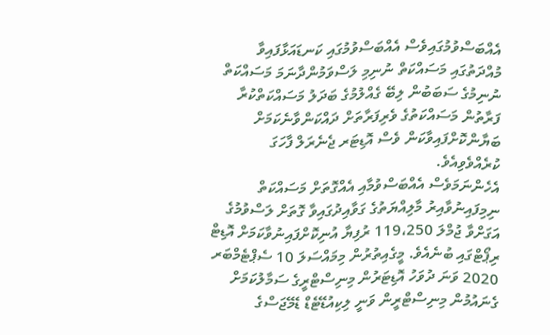އެއްބަސްވުމުގައިވެސް އެއްބަސްވުމުގައި ކަނޑައަޅާފައިވާ މުއްދަތުގައި މަސައްކަތް ނުނިމި ލަސްވަމުންދާނަމަ މަސައްކަތް ނުނިމުގެ ސަބަބުން ލިބޭ ގެއްލުމުގެ ބަދަލު މަސައްކަތްކުރާ ފަރާތުން މަސައްކަތުގެ ވެރިފަރާތަށް ދައްކަންވާނެކަމަށް ބަޔާންކޮށްފައިވާކަން ވެސް އޮޑިޓަރ ޖެނެރަލް ފާހަގަ ކުރެއްވެވިއެވެ.
އެހެންނަމަވެސް އެއްބަސްވުމާއި އެއްގޮތަށް މަސައްކަތް ނިމިފައިނުވާއިރު މާލިއްޔަތުގެ ގަވާއިދުގައިވާ ގޮތަށް ލަސްވުމުގެ އަގަށްވާ ޖުމްލަ 119،250 ރުފިޔާ އުނިކޮށްފައިނުވާކަމަށް އޮޑިޓް ރިޕޯޓްގައި ބުނެއެވެ. މީގެއިތުރުން މިމައްސަލަ 10 ސެޕްޓެމްބަރ 2020 ވަނަ ދުވަހު އޮޑިޓަރުން މިނިސްޓްރީގެ ސަމާލުކަމަށް ގެނައުމުން މިނިސްޓްރީން ވަނީ ލިކިއުޑޭޓެޑް ޑެމޭޖަސްގެ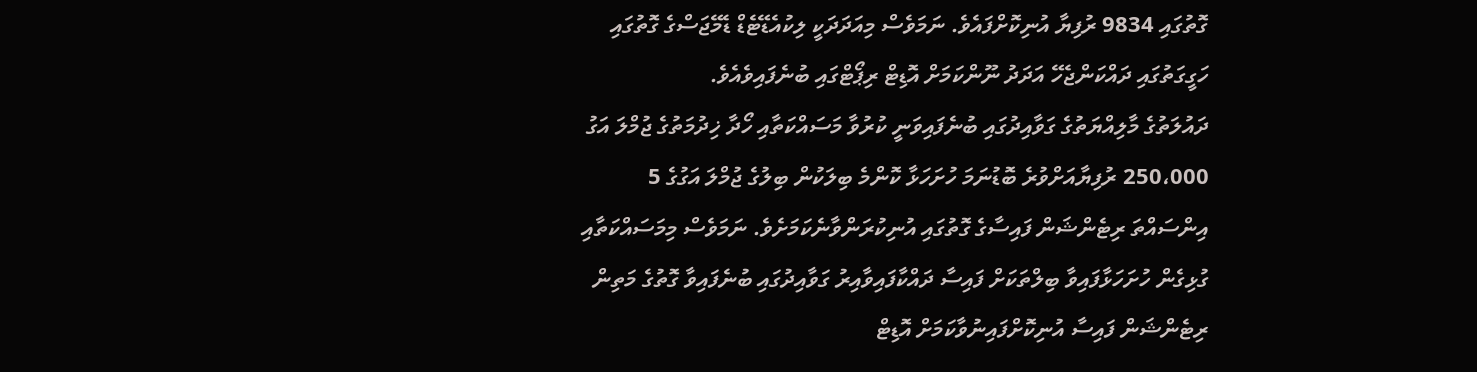ގޮތުގައި 9834 ރުފިޔާ އުނިކޮށްފައެވެ. ނަމަވެސް މިއަދަދަކީ ލިކުއެޑޭޓެޑް ޑެމޭޖަސްގެ ގޮތުގައި ހަގީގަތުގައި ދައްކަންޖެހޭ އަދަދު ނޫންކަމަށް އޮޑިޓް ރިޕޯޓްގައި ބުނެފައިވެއެވެ.
ދައުލަތުގެ މާލިއްޔަތުގެ ގަވާއިދުގައި ބުނެފައިވަނީ ކުރުވާ މަސައްކަތާއި ހޯދާ ޚިދުމަތުގެ ޖުމްލަ އަގު 250،000 ރުފިޔާއަށްވުރެ ބޮޑުނަމަ ހުށަހަޅާ ކޮންމެ ބިލަކުން ބިލުގެ ޖުމްލަ އަގުގެ 5 އިންސައްތަ ރިޓެންޝަން ފައިސާގެ ގޮތުގައި އުނިކުރަންވާނެކަމަށެވެ. ނަމަވެސް މިމަސައްކަތާއި ގުޅިގެން ހުށަހަޅާފައިވާ ބިލްތަކަށް ފައިސާ ދައްކާފައިވާއިރު ގަވާއިދުގައި ބުނެފައިވާ ގޮތުގެ މަތިން ރިޓެންޝަން ފައިސާ އުނިކޮށްފައިނުވާކަމަށް އޮޑިޓް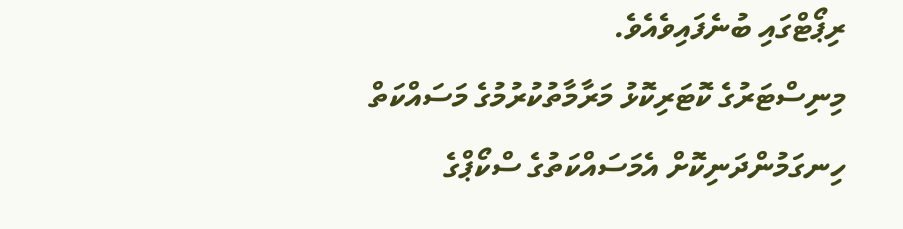ރިޕޯޓްގައި ބުނެފައިވެއެވެ.
މިނިސްޓަރުގެ ކޮޓަރިކޮޅު މަރާމާތުކުރުމުގެ މަސައްކަތް ހިނގަމުންދަނިކޮށް އެމަސައްކަތުގެ ސްކޯޕްގެ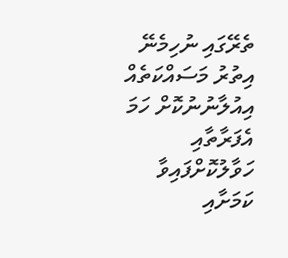ތެރޭގައި ނުހިމެނޭ އިތުރު މަސައްކަތެއް އިއުލާނުނުކޮށް ހަމަ އެފަރާތާއި ހަވާލުކޮށްފައިވާ ކަމަށާއި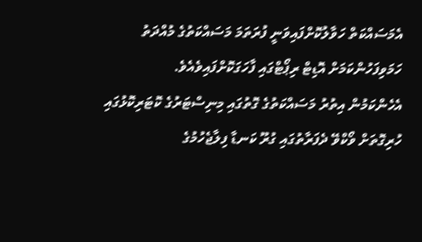އެމަސައްކަތް ހަވާލުކޮށްފައިވަނީ ފުރަތަމަ މަސައްކަތުގެ މުއްދަތު ހަމަވިފަހުންކަމަށް އޮޑިޓް ރިޕޯޓްގައި ފާހަގަކޮށްފައިވެއެވެ.
އެހެންކަމުން އިތުރު މަސައްކަތުގެ ގޮތުގައި މިނިސްޓަރުގެ ކޮޓަރިކޮޅުގައި ހުރިގޮތަށް ވޯކްވޭ ދެފަރާތުގައި ގުރޫ ކަނޑާ ފިލާޖެހުމުގެ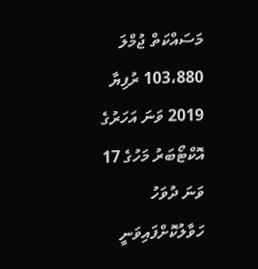މަސައްކަތް ޖުމްލަ 103،880 ރުފިޔާ 2019 ވަނަ އަހަރުގެ އޮކްޓޯބަރު މަހުގެ 17 ވަނަ ދުވަހު ހަވާލުކޮށްފައިވަނީ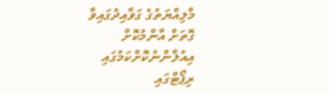މާލިއްޔަތުގެ ގަވާއިދުގައިވާ ގޮތަށް އާންމުކޮށް އިއުލާންނުކޮށްކަމުގައި ރިޕޯޓްގައި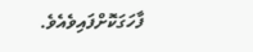ފާހަގަކޮށްފައިވެއެވެ.